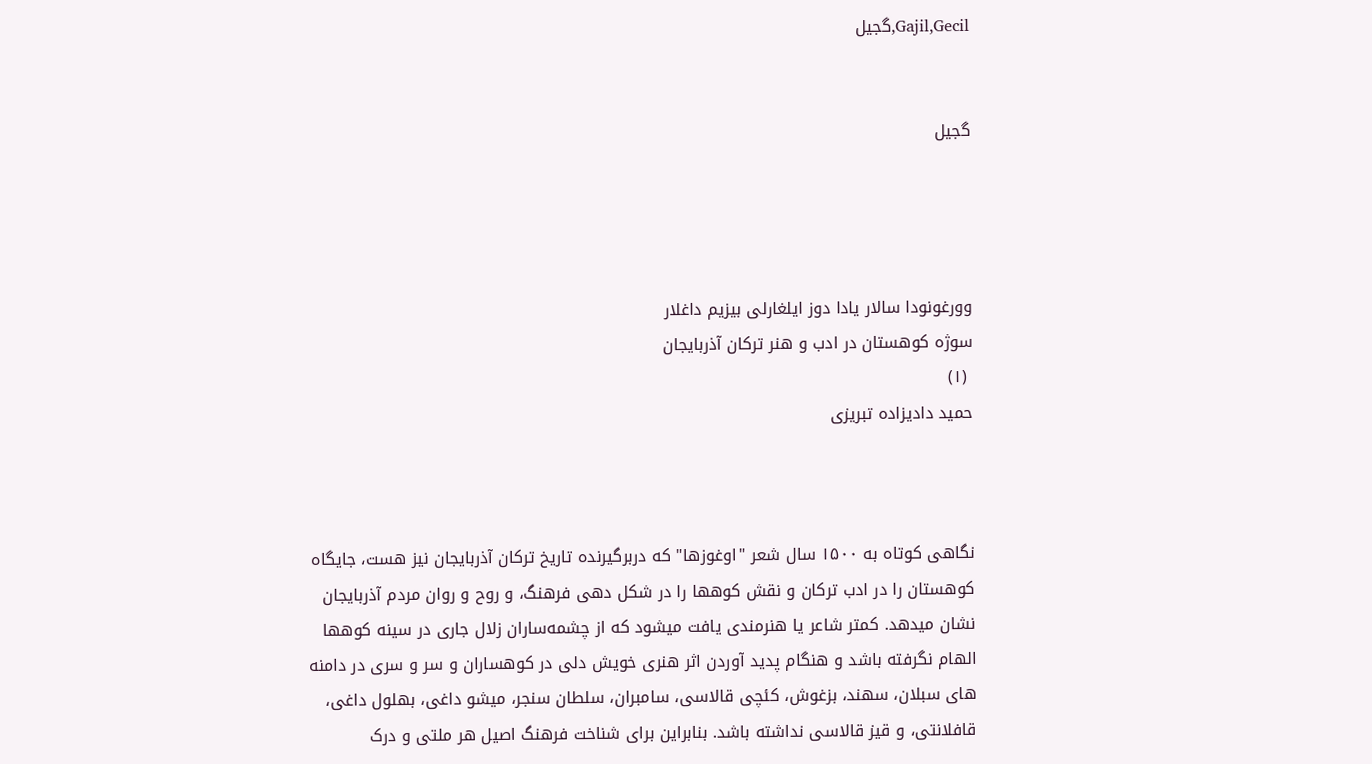Gajil,Gecil,گجيل


گجيل




وورغونودا سالار يادا دوز ايلغارلی بيزيم داغلار
سوژه کوهستان در ادب و هنر ترکان آذربايجان
 (۱)
حميد داديزاده تبريزی



نگاهی کوتاه به ۱۵۰۰ سال شعر "اوغوزها" که دربرگيرنده تاريخ ترکان آذربايجان نيز هست، جايگاه کوهستان را در ادب ترکان و نقش کوهها را در شکل دهی فرهنگ، و روح و روان مردم آذربايجان نشان ميدهد. کمتر شاعر يا هنرمندی يافت ميشود که از چشمه‌ساران زلال جاری در سينه کوهها الهام نگرفته باشد و هنگام پديد آوردن اثر هنری خويش دلی در کوهساران و سر و سری در دامنه های سبلان، سهند، بزغوش، کئچی قالاسی، سامبران، سلطان سنجر، ميشو داغی، بهلول داغی، قافلانتی، و قيز قالاسی نداشته باشد. بنابراين برای شناخت فرهنگ اصيل هر ملتی و درک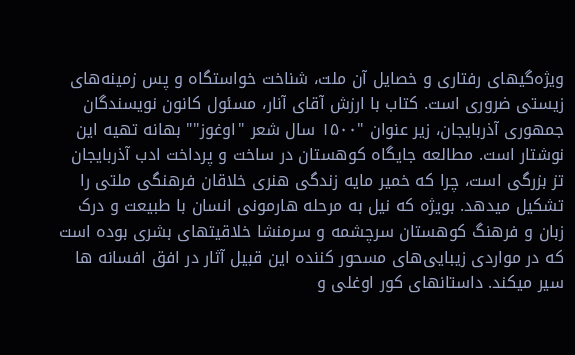ويژه‌گيهای رفتاری و خصايل آن ملت، شناخت خواستگاه و پس زمينه‌های زيستی ضروری است. کتاب با ارزش آقای آنار، مسئول کانون نويسندگان جمهوری آذربايجان، زير عنوان "۱۵۰۰ سال شعر "اوغوز"" بهانه تهيه اين نوشتار است. مطالعه جايگاه کوهستان در ساخت و پرداخت ادب آذربايجان تز بزرگی است، چرا که خمير مايه زندگی هنری خلاقان فرهنگی ملتی را تشکيل ميدهد. بويژه که نيل به مرحله هارمونی انسان با طبيعت و درک زبان و فرهنگ کوهستان سرچشمه و سرمنشا خلاقيتهای بشری بوده است که در مواردی زيبايی‌های مسحور کننده اين قبيل آثار در افق افسانه ها سير ميکند. داستانهای کور اوغلی و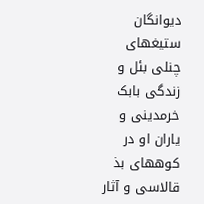ديوانگان ستيغهای چنلی بئل و زندگی بابک خرمدينی و ياران او در کوههای بذ قالاسی و آثار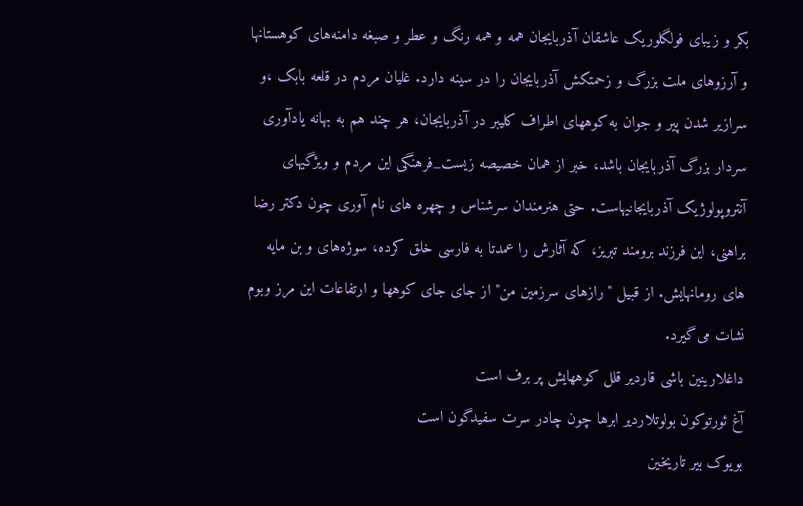بکر و زيبای فولگلوريک عاشقان آذربايجان همه و همه رنگ و عطر و صبغه دامنه‌های کوهستانها و آرزوهای ملت بزرگ و زحمتکش آذربايجان را در سينه دارد. غليان مردم در قلعه بابک ،و سرازير شدن پير و جوان به کوههای اطراف کليبر در آذربايجان، هر چند هم به بهانه يادآوری سردار بزرگ آذربايجان باشد، خبر از همان خصيصه زيست_فرهنگی اين مردم و ويژگيهای آنتروپولوژيک آذربايجانيهاست. حتی هنرمندان سرشناس و چهره های نام آوری چون دکتر رضا براهنی، اين فرزند برومند تبريز، که آثارش را عمدتا به فارسی خلق کرده، سوژه‌های و بن مايه های رومانهايش. از قبيل "رازهای سرزمين من" از جای جای کوهها و ارتفاعات اين مرز وبوم نشات می‌گيرد.
داغلارينين باشی قاردير قلل کوههايش پر برف است
آغ ئورتوکون بولوتلاردير ابرها چون چادر سرت سفيدگون است
بويوک بير تاريخين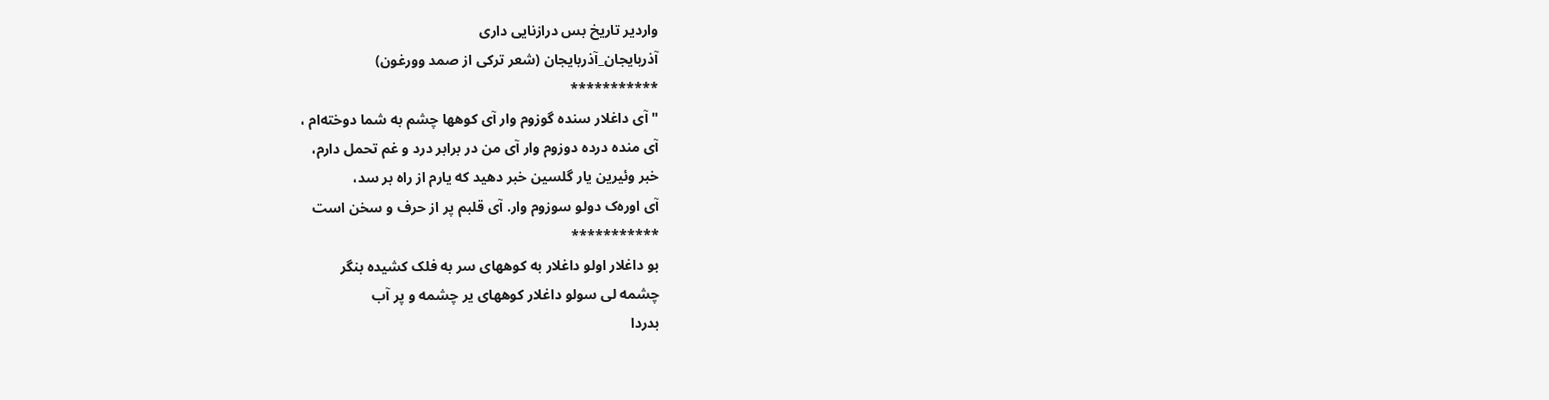واردير تاريخ بس درازنايی داری
آذربايجان_آذربايجان (شعر ترکی از صمد وورغون)
***********
"آی داغلار سنده گوزوم وار آی کوهها چشم به شما دوخته‌ام ،
آی منده درده دوزوم وار آی من در برابر درد و غم تحمل دارم،
خبر وئيرين يار گلسين خبر دهيد که يارم از راه بر سد،
آی اوره‌ک دولو سوزوم وار. آی قلبم پر از حرف و سخن است
***********
بو داغلار اولو داغلار به کوههای سر به فلک کشيده بنگر
چشمه لی سولو داغلار کوههای ير چشمه و پر آب
بدردا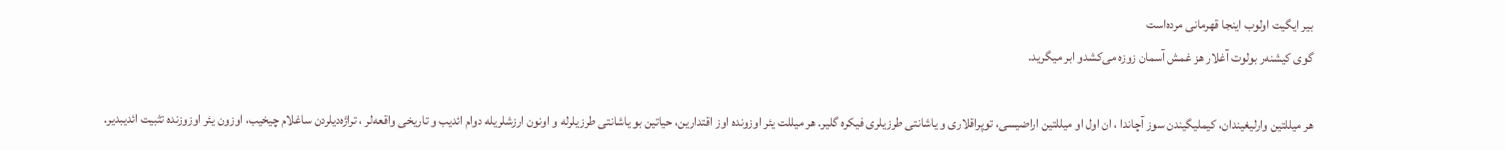بير ايگيت اولوب اينجا قهرمانی مرده‌است
گوی کيشنه‌ر بولوت آغلار هز غمش آسمان زوزه می‌کشدو ابر ميگريد.

هر ميللتين وارليغيندان، کيمليگيندن سوز آچاندا ، ان اول او ميللتين اراضيسی، توپراقلاری و ياشانتی طرزيلری فيکره گلير. هر ميللت يئر اوزونده اوز اقتدارين، حياتين بو ياشانتی طرزيلرله و اونون ارزشلريله دوام ائديب و تاريخی واقعه‌لر ، تراژه‌ديلردن ساغلام چيخيب، اوزون يئر اوزوزنده تثبيت ائديبدير.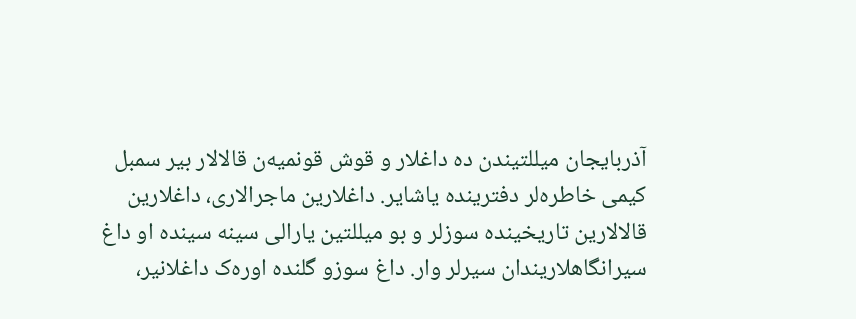آذربايجان ميللتيندن ده داغلار و قوش قونميه‌ن قالالار بير سمبل کيمی خاطره‌لر دفترينده ياشاير. داغلارين ماجرالاری، داغلارين قالالارين تاريخينده سوزلر و بو ميللتين يارالی سينه سينده او داغ سيرانگاهلاريندان سيرلر وار. داغ سوزو گلنده اوره‌ک داغلانير،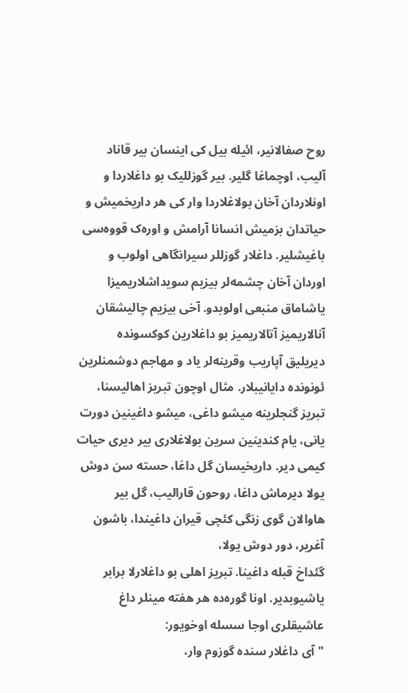روح صفالانير، ائيله بيل کی اينسان بير قاناد آليب، اوچماغا گلير. بير گوزلليک بو داغلاردا و اونلاردان آخان بولاغلاردا وار کی هر داريخميش و حياتدان بزميش انسانا آرامش و اوره‌ک قووه‌سی باغيشلير. داغلار گوزللر سيرانگاهی اولوب و اوردان آخان چشمه‌لر بيزيم سويداشلاريميزا ياشاماق منبعی اولوبدو. آخی بيزيم چاليشقان آنالاريميز آتالاريميز بو داغلارين کوکسونده ديريليق آپاريب وقرينه‌لر ياد و مهاجم دوشمنلرين ئونونده دايانيبلار. مثال اوچون تبريز اهاليسنا، تبريز گنجلرينه ميشو داغی، ميشو داغينين دورت يانی، يام کندينين سرين بولاغلاری بير ديری حيات کيمی دير. داريخيسان گل داغا، حسته سن دوش يولا ديرماش داغا، روحون قاراليب، گل بير هاوالان گوی زنگی کئچی قيران داغيندا، باشون آغرير، دور دوش يولا،
گئداخ قبله داغينا. تبريز اهلی بو داغلارلا برابر ياشيوبدير. اونا گوره‌ده هر هفته مينلر داغ عاشيقلری اوجا سسله اوخويور:
"آی داغلار سنده گوزوم وار،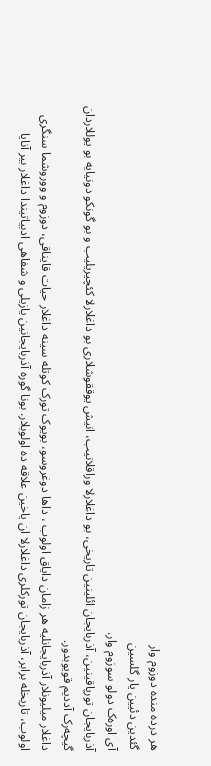هر درده منده دوزوم وار
گئدين دئيين يار گلسين
آی اوره‌ک دولو سوزوم وار.
آذربايجان تورپاقينين، آذربايجان ائلينين تاريخی، بو داغلارلا وراقلانيب، انيش يوققوشلاری بو داغلارلا کئچيريليب و بو گونکو دونيايه بو يوللاردان گيچه‌رک آدديم قويوبدور.
داغلار ميليونلار آذربايجانليه هر زامان داياق اولوب ، داها دوغروسو، بويوک تورک کوتله سينه داغلار حيات قايناقی، دوزوم و ووروشما سنگری اولوب، تاريخله برابر، آذربايجان تورکلری داغلارلا ان ياخين علاقه ده اولوبلار. بونا گوره آذربايجانين يازيلی و شفاهی ادبياتيندا داغلار بير آنايا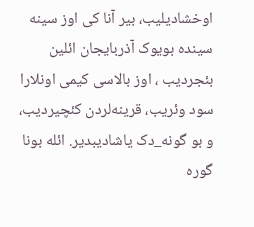اوخشاديليب، بير آنا کی اوز سينه سينده بويوک آذربايجان ائلين بئجرديب ، اوز بالاسی کيمی اونلارا سود وئريب، قرينه‌لردن کئچيرديب، و بو گونه_دک ياشاديبدير. ائله بونا گوره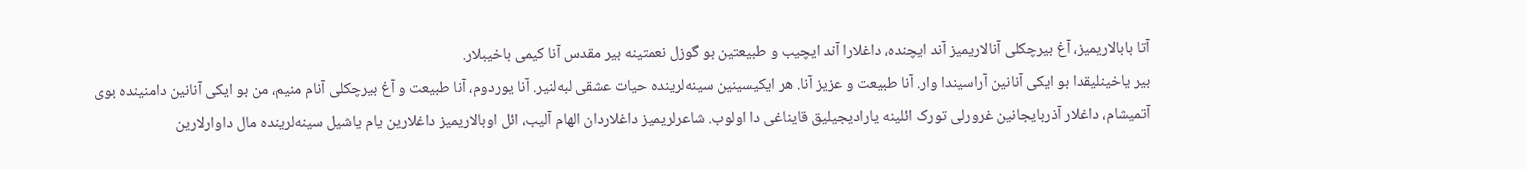آتا بابالاريميز، آغ بيرچکلی آنالاريميز آند ايچنده، داغلارا آند ايچيب و طبيعتين بو گوزل نعمتينه بير مقدس آنا کيمی باخيبلار.
بير ياخينليقدا بو ايکی آنانين آراسيندا وار. آنا طبيعت و عزيز آنا. هر ايکيسينين سينه‌لرينده حيات عشقی لبه‌لنير. آنا يوردوم، آنا طبيعت و آغ بيرچکلی آنام منيم، من بو ايکی آنانين دامنينده بوی آتميشام، داغلار آذربايجانين غرورلی تورک ائلينه ياراديجيليق قايناغی دا اولوب. شاعرلريميز داغلاردان الهام آليب، ائل اوبالاريميز داغلارين يام ياشيل سينه‌لرينده مال داوارلارين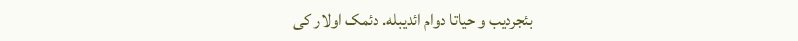بئجرديب و حياتا دوام ائديبله. دئمک اولار کی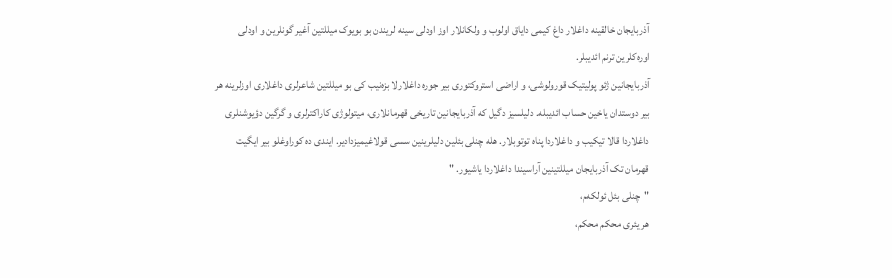آذربايجان خالقينه داغلار داغ کيمی داياق اولوب و ولکانلار اوز اودلی سينه لريندن بو بويوک ميللتين آغير گونلرين و اودلی اوره‌کلرين ترنم ائديبلر.
آذربايجانين ژئو پوليتيک قورولوشی، و اراضی استروکتوری بير جوره داغلارلا بزه‌نيب کی بو ميللتين شاعرلری داغلاری اوزلرينه هر بير دوستدان ياخين حساب ائديبله. دليلسيز دگيل که آذربايجانين تاريخی قهرمانلاری، ميتولوژی کاراکترلری و گرگين دؤيوشنلری داغلاردا قالا تيکيب و داغلاردا پناه توتوبلار. هله چنلی بئلين دليلرينين سسی قولاغيميزدادير. ايندی ده کوراوغلو بير ايگيت قهرمان تک آذربايجان ميللتينين آراسيندا داغلاردا ياشيور. "
"چنلی بئل ئولکه‌م،
هر يئری محکم محکم،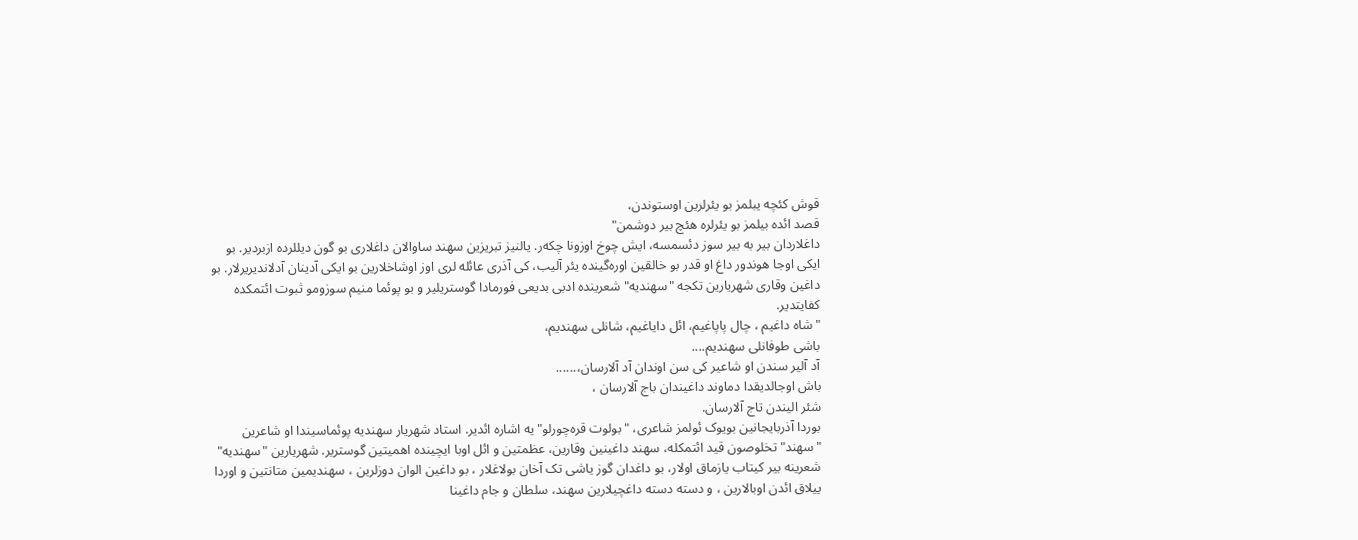قوش کئچه يبلمز بو يئرلرين اوستوندن،
قصد ائده بيلمز بو يئرلره هئچ بير دوشمن"
داغلاردان بير به بير سوز دئسمسه، ايش چوخ اوزونا چکه‌ر. يالنيز تبريزين سهند ساوالان داغلاری بو گون ديللرده ازبردير. بو ايکی اوجا هوندور داغ او قدر بو خالقين اوره‌گينده يئر آليب، کی آذری عائله لری اوز اوشاخلارين بو ايکی آدينان آدلانديريرلار. بو داغين وقاری شهريارين تکجه "سهنديه" شعرينده ادبی بديعی فورمادا گوستريلير و بو پوئما منيم سوزومو ثبوت ائتمکده کفايتدير.
"شاه داغيم ، چال پاپاغيم، ائل داياغيم، شانلی سهنديم،
باشی طوفانلی سهنديم....
آد آلير سندن او شاعير کی سن اوندان آد آلارسان،......
باش اوجالديقدا دماوند داغيندان باج آلارسان ،
شئر اليندن تاج آلارسان.
بوردا آذربايجانين بويوک ئولمز شاعری، "بولوت قره‌چورلو"يه اشاره ائدير. استاد شهريار سهنديه پوئماسيندا او شاعرين "سهند" تخلوصون قيد ائتمکله، سهند داغينين وقارين، عظمتين و ائل اوبا ايچينده اهميتين گوسترير. شهريارين "سهنديه" شعرينه بير کيتاب يازماق اولار، بو داغدان گوز ياشی تک آخان بولاغلار ، بو داغين الوان دوزلرين ، سهنديمين متانتين و اوردا ييلاق ائدن اوبالارين ، و دسته دسته داغچيلارين سهند، سلطان و جام داغينا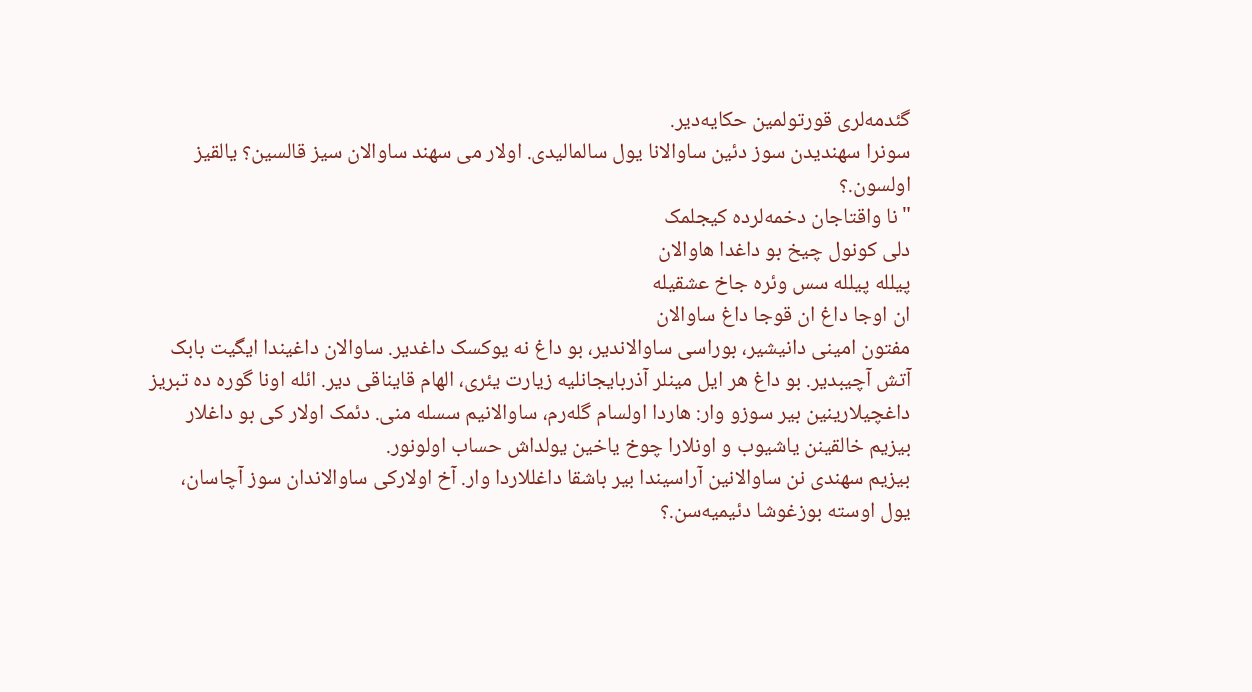گئدمه‌لری قورتولمين حکايه‌دير.
سونرا سهنديدن سوز دئين ساوالانا يول سالماليدی. اولار می سهند ساوالان سيز قالسين؟ يالقيز اولسون.؟
"نا واقتاجان دخمه‌لرده کيجلمک
دلی کونول چيخ بو داغدا هاوالان
پيلله پيلله سس وئره جاخ عشقيله
ان اوجا داغ ان قوجا داغ ساوالان
مفتون امينی دانيشير، بوراسی ساوالاندير، بو داغ نه يوکسک داغدير. ساوالان داغيندا ايگيت بابک آتش آچيبدير. بو داغ هر ايل مينلر آذربايجانليه زيارت يئری، الهام قايناقی دير. ائله اونا گوره ده تبريز داغچيلارينين بير سوزو وار: هاردا اولسام گله‌رم، ساوالانيم سسله منی. دئمک اولار کی بو داغلار بيزيم خالقينن ياشيوب و اونلارا چوخ ياخين يولداش حساب اولونور.
بيزيم سهندی نن ساوالانين آراسيندا بير باشقا داغللاردا وار. آخ اولارکی ساوالاندان سوز آچاسان، يول اوسته بوزغوشا دئيميه‌سن.؟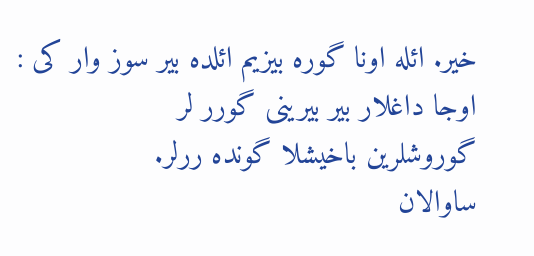خير. ائله اونا گوره بيزيم ائلده بير سوز وار کی :
اوجا داغلار بير بيرينی گورر لر
گوروشلرين باخيشلا گونده ررلر.
ساوالان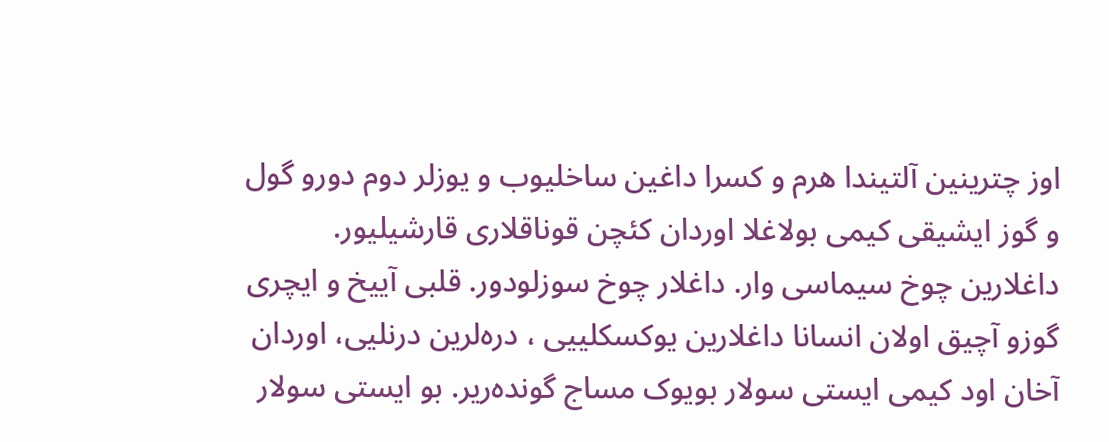اوز چترينين آلتيندا هرم و کسرا داغين ساخليوب و يوزلر دوم دورو گول و گوز ايشيقی کيمی بولاغلا اوردان کئچن قوناقلاری قارشيليور.
داغلارين چوخ سيماسی وار. داغلار چوخ سوزلودور. قلبی آييخ و ايچری گوزو آچيق اولان انسانا داغلارين يوکسکلييی ، دره‌لرين درنليی، اوردان آخان اود کيمی ايستی سولار بويوک مساج گونده‌رير. بو ايستی سولار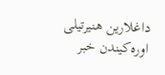داغلارين هنيرتيلی اوره‌کيندن خبر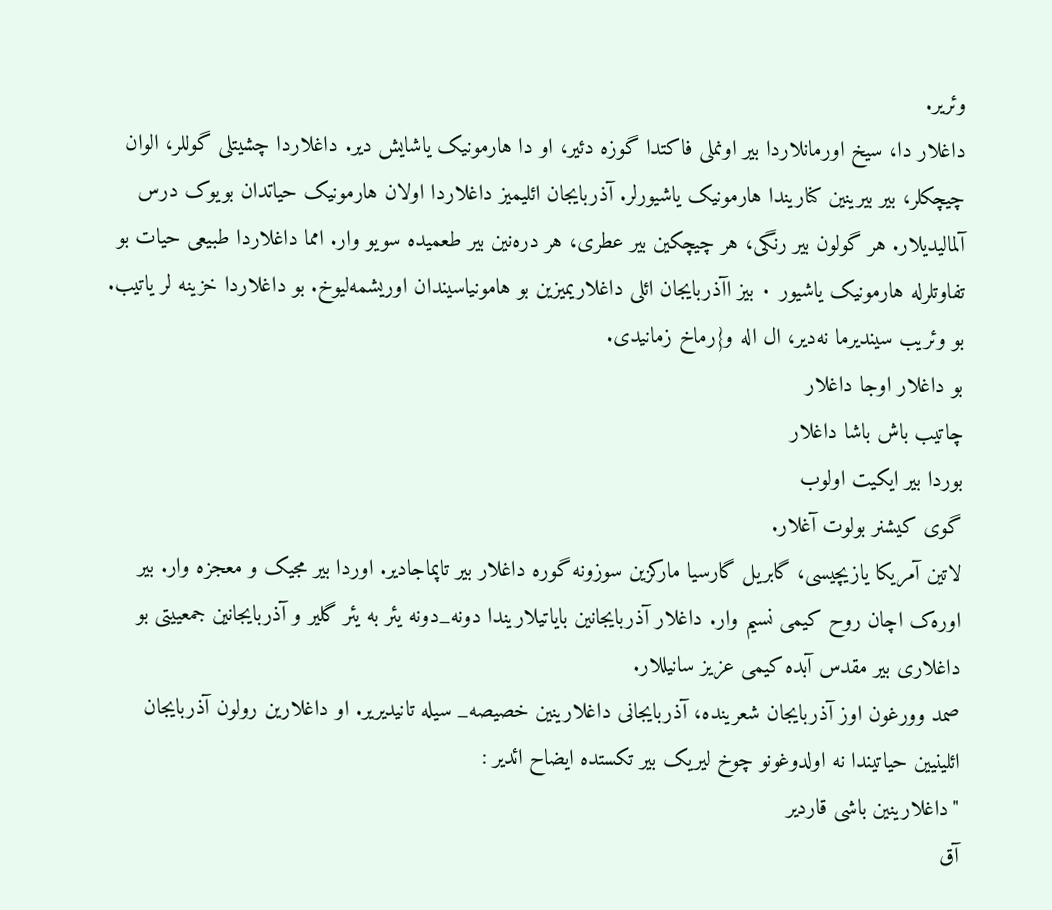وئرير.
داغلار دا، سيخ اورمانلاردا بير اونملی فاکتدا گوزه دئير، او دا هارمونيک ياشايش دير. داغلاردا چشيتلی گوللر، الوان چيچکلر، بير بيرينين کناريندا هارمونيک ياشيورلر. آذربايجان ائليميز داغلاردا اولان هارمونيک حياتدان بويوک درس آلماليديلار. هر گولون بير رنگی، هر چيچکين بير عطری، هر دره‌نين بير طعميده سويو وار. امما داغلاردا طبيعی حيات بو تفاوتلرله هارمونيک ياشيور ۰ بيز اآذربايجان ائلی داغلاريميزين بو هامونياسيندان اوريشمه‌ليوخ. بو داغلاردا خزينه لر ياتيب. بو وئريب سينديرما نه‌دير، ال اله و{رماخ زمانيدی.
بو داغلار اوجا داغلار
چاتيب باش باشا داغلار
بوردا بير ايکيت اولوب
گوی کيشنر بولوت آغلار.
لاتين آمريکا يازيچيسی، گابريل گارسيا مارکزين سوزونه گوره داغلار بير تاپماجادير. اوردا بير مجيک و معجزه وار. بير اوره‌ک اچان روح کيمی نسيم وار. داغلار آذربايجانين باياتيلاريندا دونه_دونه يئر به يئر گلير و آذربايجانين جمعييتی بو داغلاری بير مقدس آبده کيمی عزيز سانيللار.
صمد وورغون اوز آذربايجان شعرينده، آذربايجانی داغلارينين خصيصه_ سيله تانيديرير. او داغلارين رولون آذربايجان ائلينيين حياتيندا نه اولدوغونو چوخ ليريک بير تکستده ايضاح ائدير :
"داغلارينين باشی قاردير
آق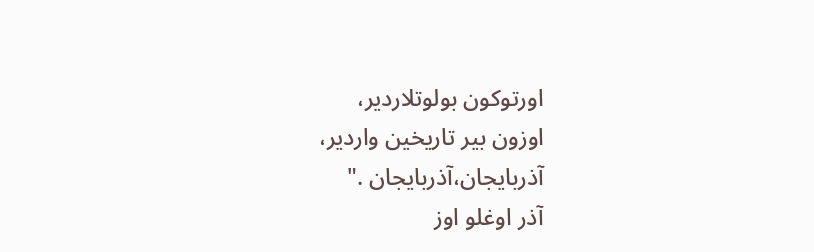اورتوکون بولوتلاردير،
اوزون بير تاريخين واردير،
آذربايجان،آذربايجان ."
آذر اوغلو اوز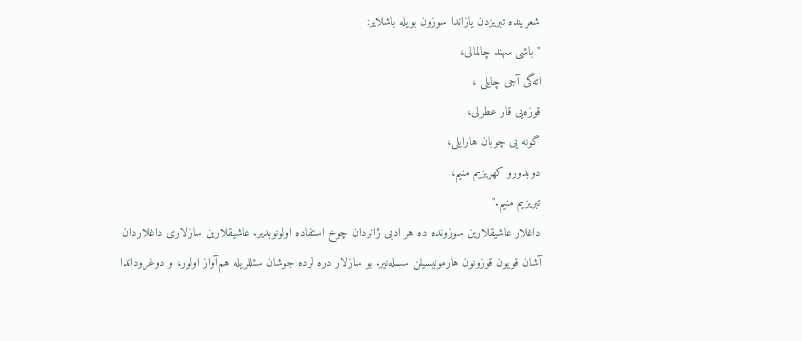شعرينده تبريزدن يازاندا سوزون بويله باشلاير:
"باشی سهند چالمالی،
اته‌گی آجی چايلی ،
قوزه‌يی قار عطرلی،
گونه يی چوبان هارايلی،
دوبدورو کهريزيم منيم،
تبريزيم منيم."
داغلار عاشيقلارين سوزونده‌ ده هر ادبی ژانردان چوخ استفاده اولونوبدير. عاشيقلارين سازلاری داغلاردان آشان قويون قوزونون هارمونيسيلن سسله‌نير. بو سازلار دره لرده جوشان سئللريله هم‌آواز اولور، و دوغروداندا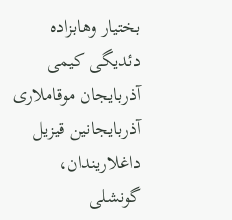بختيار وهابزاده دئديگی کيمی آذربايجان موقاملاری آذربايجانين قيزيل داغلاريندان، گونشلی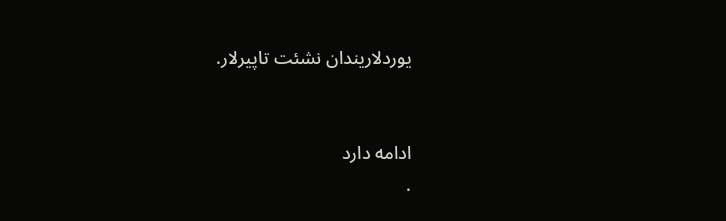يوردلاريندان نشئت تاپيرلار.


ادامه دارد
.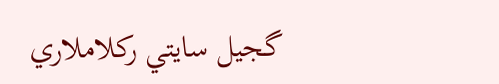گجيل سايتي ركلاملاري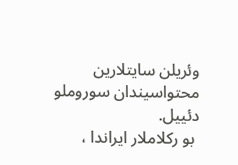وئريلن سايتلارين محتواسيندان سوروملو  دئييل.
 بو ركلاملار ايراندا ،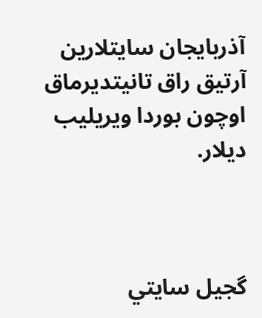آذربايجان سايتلارين آرتيق راق تانيتديرماق اوچون بوردا ويريليب ديلار.



گجيل سايتي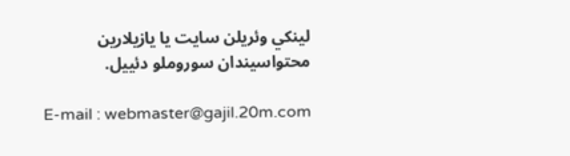لينکي وئريلن سايت يا يازيلارين محتواسيندان سوروملو دئييل.

E-mail : webmaster@gajil.20m.com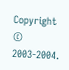Copyright © 2003-2004.